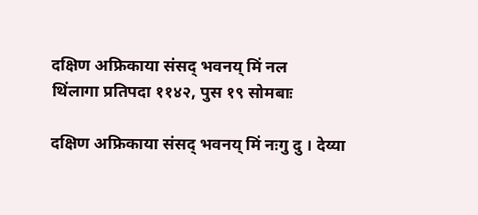दक्षिण अफ्रिकाया संसद् भवनय् मिं नल
थिंलागा प्रतिपदा ११४२, पुस १९ सोमबाः

दक्षिण अफ्रिकाया संसद् भवनय् मिं नःगु दु । देय्या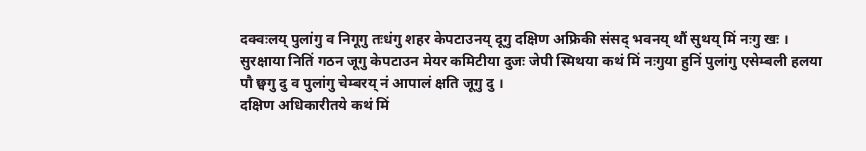दक्वःलय् पुलांगु व निगूगु तःधंगु शहर केपटाउनय् दूगु दक्षिण अफ्रिकी संसद् भवनय् थौं सुथय् मिं नःगु खः ।
सुरक्षाया नितिं गठन जूगु केपटाउन मेयर कमिटीया दुजः जेपी स्मिथया कथं मिं नःगुया हुनिं पुलांगु एसेम्बली हलया पौ छ्वगु दु व पुलांगु चेम्बरय् नं आपालं क्षति जूगु दु ।
दक्षिण अधिकारीतये कथं मिं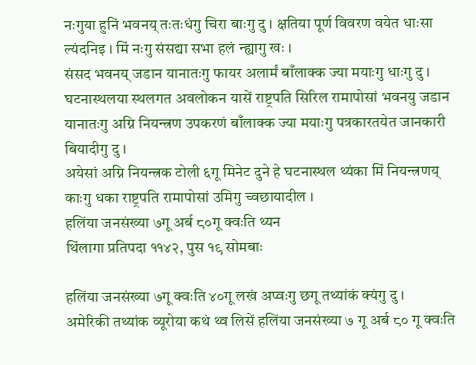नःगुया हुनिं भवनय् तःतःधंगु चिरा बाःगु दु । क्षतिया पूर्ण विवरण वयेत धाःसा ल्यंदनिइ । मिं नःगु संसद्या सभा हलं न्ह्यागु खः ।
संसद भवनय् जडान यानातःगु फायर अलार्मं बाँलाक्क ज्या मयाःगु धाःगु दु । घटनास्थलया स्थलगत अवलोकन यासें राष्ट्रपति सिरिल रामापोसां भवनयु जडान यानातःगु अग्नि नियन्त्रण उपकरणं बाँलाक्क ज्या मयाःगु पत्रकारतयेत जानकारी बियादीगु दु ।
अयेसां अग्नि नियन्त्रक टोली ६गू मिनेट दुने हे घटनास्थल थ्यंका मिं नियन्त्रणय् काःगु धका राष्ट्रपति रामापोसां उमिगु च्वछायादील ।
हलिंया जनसंख्या ७गू अर्ब ८०गू क्वःति थ्यन
थिंलागा प्रतिपदा ११४२, पुस १९ सोमबाः

हलिंया जनसंख्या ७गू क्वःति ४०गू लखं अप्वःगु छगू तथ्यांकं क्यंगु दु ।
अमेरिकी तथ्यांक व्यूरोया कथं थ्व लिसें हलिंया जनसंख्या ७ गू अर्ब ८० गू क्वःति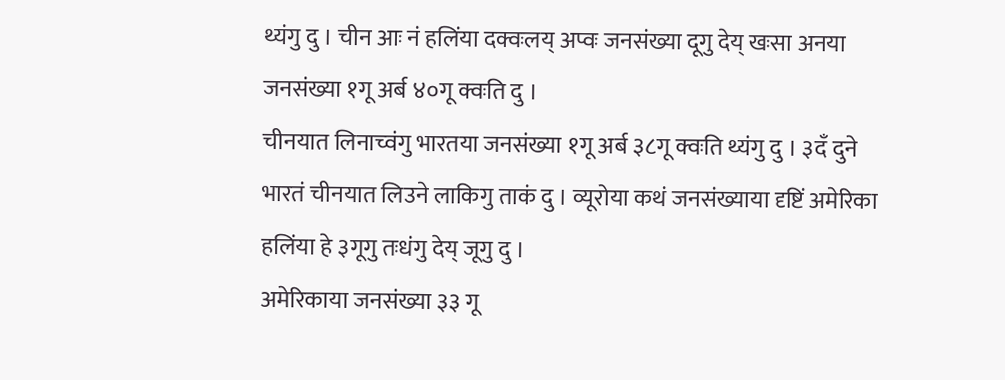थ्यंगु दु । चीन आः नं हलिंया दक्वःलय् अप्वः जनसंख्या दूगु देय् खःसा अनया जनसंख्या १गू अर्ब ४०गू क्वःति दु ।
चीनयात लिनाच्वंगु भारतया जनसंख्या १गू अर्ब ३८गू क्वःति थ्यंगु दु । ३दँ दुने भारतं चीनयात लिउने लाकिगु ताकं दु । व्यूरोया कथं जनसंख्याया दृष्टिं अमेरिका हलिंया हे ३गूगु तःधंगु देय् जूगु दु ।
अमेरिकाया जनसंख्या ३३ गू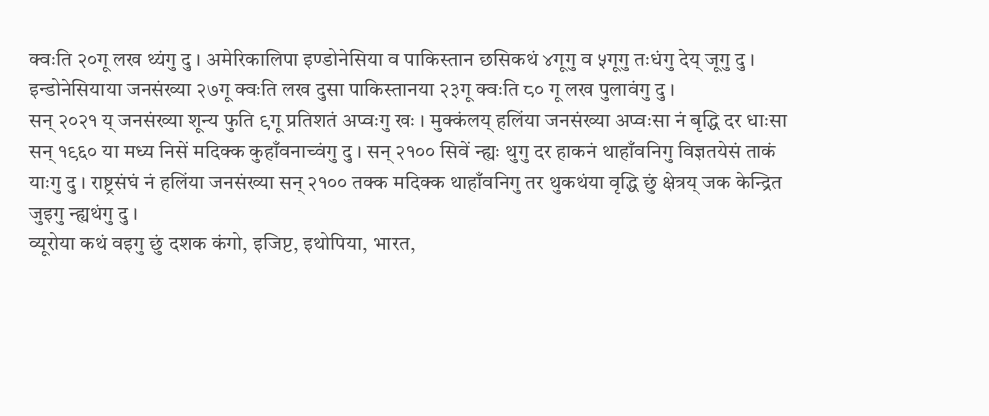क्वःति २०गू लख थ्यंगु दु । अमेरिकालिपा इण्डोनेसिया व पाकिस्तान छसिकथं ४गूगु व ५गूगु तःधंगु देय् जूगु दु । इन्डोनेसियाया जनसंख्या २७गू क्वःति लख दुसा पाकिस्तानया २३गू क्वःति ८० गू लख पुलावंगु दु ।
सन् २०२१ य् जनसंख्या शून्य फुति ९गू प्रतिशतं अप्वःगु खः । मुक्कंलय् हलिंया जनसंख्या अप्वःसा नं बृद्धि दर धाःसा सन् १९६० या मध्य निसें मदिक्क कुहाँवनाच्वंगु दु । सन् २१०० सिवें न्ह्यः थुगु दर हाकनं थाहाँवनिगु विज्ञतयेसं ताकं याःगु दु । राष्ट्रसंघं नं हलिंया जनसंख्या सन् २१०० तक्क मदिक्क थाहाँवनिगु तर थुकथंया वृद्धि छुं क्षेत्रय् जक केन्द्रित जुइगु न्ह्यथंगु दु ।
व्यूरोया कथं वइगु छुं दशक कंगो, इजिप्ट, इथोपिया, भारत,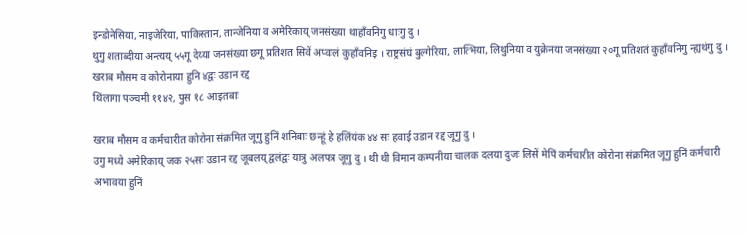इन्डोनेसिया, नाइजेरिया, पाकिस्तान, तान्जेनिया व अमेरिकाय् जनसंख्या थाहाँवनिगु धाःगु दु ।
थुगु शताब्दीया अन्त्यय् ५५गू देय्या जनसंख्या छगू प्रतिशत सिवें अप्वःलं कुहाँवनिइ । राष्ट्रसंघं बुल्गेरिया, लात्भिया, लिथुनिया व युक्रेनया जनसंख्या २०गू प्रतिशतं कुहाँवनिगु न्ह्यथंगु दु ।
खराब मौसम व कोरोनाया हुनि ४द्वः उडान रद्द
थिंलागा पञ्चमी ११४२, पुस १८ आइतबाः

खराब मौसम व कर्मचारीत कोरोना संक्रमित जूगु हुनिं शनिबाः छन्हूं हे हलिंयंक ४४ सः हवाई उडान रद्द जूगु दु ।
उगु मध्ये अमेरिकाय् जक २५सः उडान रद्द जूबलय् द्वलंद्वः यात्रु अलपत्र जूगु दु । थी थी विमान कम्पनीया चालक दलया दुजः लिसें मेपिं कर्मचारीत कोरोना संक्रमित जूगु हुनिं कर्मचारी अभावया हुनिं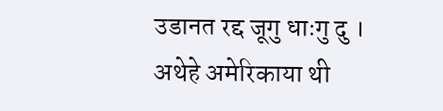उडानत रद्द जूगु धाःगु दु ।
अथेहे अमेरिकाया थी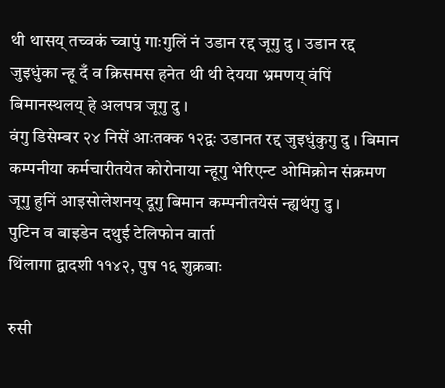थी थासय् तच्वकं च्वापुं गाःगुलिं नं उडान रद्द जूगु दु । उडान रद्द जुइधुंका न्हू दँ व क्रिसमस हनेत थी थी देयया भ्रमणय् वंपिं बिमानस्थलय् हे अलपत्र जूगु दु ।
वंगु डिसेम्बर २४ निसें आःतक्क १२द्वः उडानत रद्द जुइधुंकुगु दु । बिमान कम्पनीया कर्मचारीतयेत कोरोनाया न्हूगु भेरिएन्ट ओमिक्रोन संक्रमण जूगु हुनिं आइसोलेशनय् दूगु बिमान कम्पनीतयेसं न्ह्यथंगु दु ।
पुटिन व बाइडेन दथुई टेलिफोन वार्ता
थिंलागा द्वादशी ११४२, पुष १६ शुक्रबाः

रुसी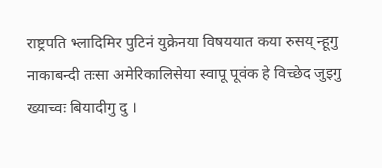राष्ट्रपति भ्लादिमिर पुटिनं युक्रेनया विषययात कया रुसय् न्हूगु नाकाबन्दी तःसा अमेरिकालिसेया स्वापू पूवंक हे विच्छेद जुइगु ख्याच्वः बियादीगु दु ।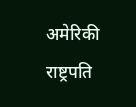अमेरिकी राष्ट्रपति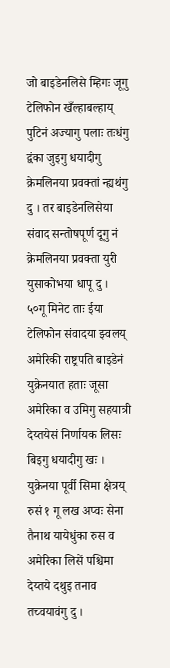जो बाइडेनलिसे म्हिगः जूगु टेलिफोन खँल्हाबल्हाय् पुटिनं अज्यागु पलाः तःधंगु द्वंका जुइगु धयादीगु क्रेमलिनया प्रवक्तां न्ह्यथंगु दु । तर बाइडेनलिसेया संवाद सन्तोषपूर्ण दूगु नं क्रेमलिनया प्रवक्ता युरी युसाकोभया धापू दु ।
५०गू मिनेट ताः ईया टेलिफोन संवादया झ्वलय् अमेरिकी राष्ट्रपति बाइडेनं युक्रेनयात हताः जूसा अमेरिका व उमिगु सहयात्री देय्तयेसं निर्णायक लिसः बिइगु धयादीगु खः ।
युक्रेनया पूर्वी सिमा क्षेत्रय् रुसं १ गू लख अप्वः सेना तैनाथ यायेधुंका रुस व अमेरिका लिसें पश्चिमा देय्तये दथुइ तनाव तच्वयावंगु दु ।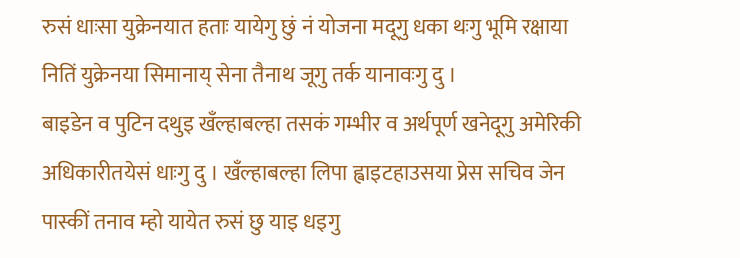रुसं धाःसा युक्रेनयात हताः यायेगु छुं नं योजना मदूगु धका थःगु भूमि रक्षाया नितिं युक्रेनया सिमानाय् सेना तैनाथ जूगु तर्क यानावःगु दु ।
बाइडेन व पुटिन दथुइ खँल्हाबल्हा तसकं गम्भीर व अर्थपूर्ण खनेदूगु अमेरिकी अधिकारीतयेसं धाःगु दु । खँल्हाबल्हा लिपा ह्वाइटहाउसया प्रेस सचिव जेन पास्कीं तनाव म्हो यायेत रुसं छु याइ धइगु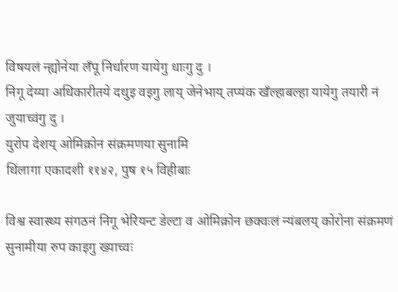विषयलं न्ह्योनेया लँपू निर्धारण यायेगु धाःगु दु ।
निगू देय्या अधिकारीतये दथुइ वइगु लाय् जेनेभाय् तप्यंक खँल्हाबल्हा यायेगु तयारी नं जुयाच्वंगु दु ।
युरोप देशय् ओमिक्रोन संक्रमणया सुनामि
थिंलागा एकादशी ११४२, पुष १५ विहीबाः

विश्व स्वास्थ्य संगठनं निगू भेरियन्ट डेल्टा व ओमिक्रोन छक्वःलं न्यंबलय् कोरोना संक्रमणं सुनामीया रुप काइगु ख्याच्वः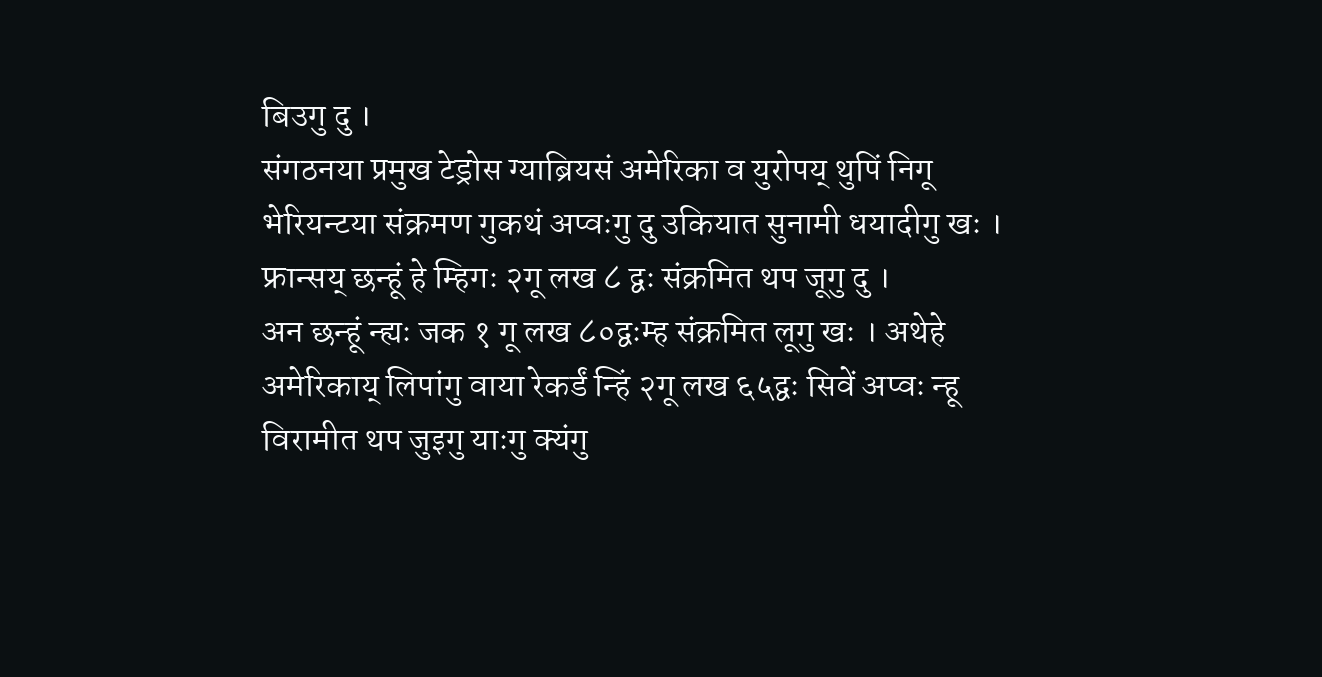बिउगु दु ।
संगठनया प्रमुख टेड्रोस ग्याब्रियसं अमेरिका व युरोपय् थुपिं निगू भेरियन्टया संक्रमण गुकथं अप्वःगु दु उकियात सुनामी धयादीगु खः । फ्रान्सय् छन्हूं हे म्हिगः २गू लख ८ द्वः संक्रमित थप जूगु दु ।
अन छन्हूं न्ह्यः जक १ गू लख ८०द्वःम्ह संक्रमित लूगु खः । अथेहे अमेरिकाय् लिपांगु वाया रेकर्डं न्हिं २गू लख ६५द्वः सिवें अप्वः न्हू विरामीत थप जुइगु याःगु क्यंगु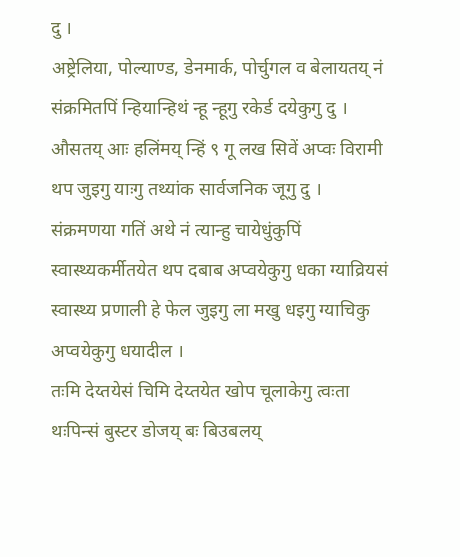दु ।
अष्ट्रेलिया, पोल्याण्ड, डेनमार्क, पोर्चुगल व बेलायतय् नं संक्रमितपिं न्हियान्हिथं न्हू न्हूगु रकेर्ड दयेकुगु दु । औसतय् आः हलिंमय् न्हिं ९ गू लख सिवें अप्वः विरामी थप जुइगु याःगु तथ्यांक सार्वजनिक जूगु दु ।
संक्रमणया गतिं अथे नं त्यान्हु चायेधुंकुपिं स्वास्थ्यकर्मीतयेत थप दबाब अप्वयेकुगु धका ग्याव्रियसं स्वास्थ्य प्रणाली हे फेल जुइगु ला मखु धइगु ग्याचिकु अप्वयेकुगु धयादील ।
तःमि देय्तयेसं चिमि देय्तयेत खोप चूलाकेगु त्वःता थःपिन्सं बुस्टर डोजय् बः बिउबलय्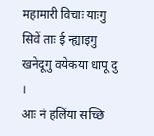महामारी विचाः याःगु सिवें ताः ई न्ह्याइगु खनेदूगु वयेकया धापू दु ।
आः नं हलिंया सच्छि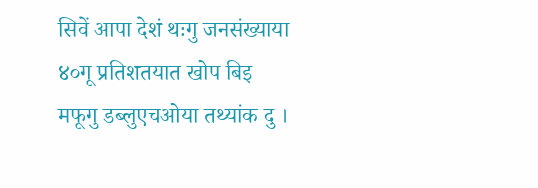सिवें आपा देशं थःगु जनसंख्याया ४०गू प्रतिशतयात खोप बिइ मफूगु डब्लुएचओया तथ्यांक दु ।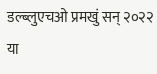डल्ब्लुएचओ प्रमखुं सन् २०२२ या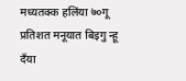मध्यतक्क हलिंया ७०गू प्रतिशत मनूयात बिइगु न्हू दँया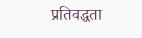प्रतिवद्धता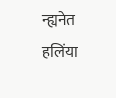न्ह्यनेत हलिंया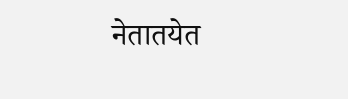नेतातयेत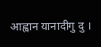आह्वान यानादीगु दु ।